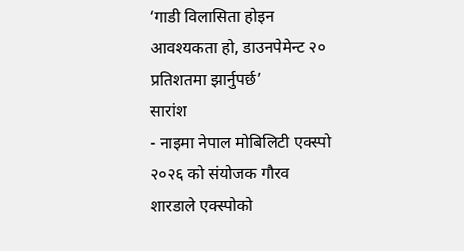‘गाडी विलासिता होइन आवश्यकता हो, डाउनपेमेन्ट २० प्रतिशतमा झार्नुपर्छ’
सारांश
- नाइमा नेपाल मोबिलिटी एक्स्पो २०२६ को संयोजक गौरव शारडाले एक्स्पोको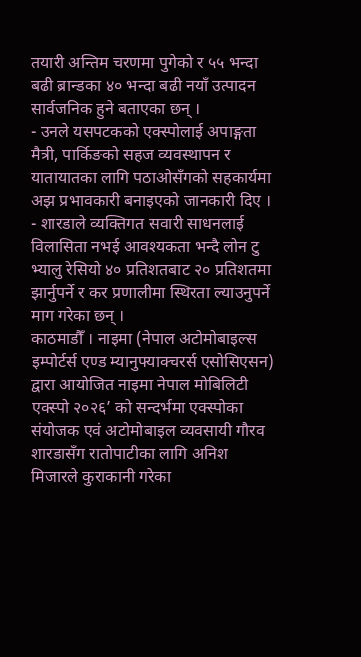तयारी अन्तिम चरणमा पुगेको र ५५ भन्दा बढी ब्रान्डका ४० भन्दा बढी नयाँ उत्पादन सार्वजनिक हुने बताएका छन् ।
- उनले यसपटकको एक्स्पोलाई अपाङ्गता मैत्री, पार्किङको सहज व्यवस्थापन र यातायातका लागि पठाओसँगको सहकार्यमा अझ प्रभावकारी बनाइएको जानकारी दिए ।
- शारडाले व्यक्तिगत सवारी साधनलाई विलासिता नभई आवश्यकता भन्दै लोन टु भ्यालु रेसियो ४० प्रतिशतबाट २० प्रतिशतमा झार्नुपर्ने र कर प्रणालीमा स्थिरता ल्याउनुपर्ने माग गरेका छन् ।
काठमाडौँ । नाइमा (नेपाल अटोमोबाइल्स इम्पोर्टर्स एण्ड म्यानुफ्याक्चरर्स एसोसिएसन) द्वारा आयोजित नाइमा नेपाल मोबिलिटी एक्स्पो २०२६’ को सन्दर्भमा एक्स्पोका संयोजक एवं अटोमोबाइल व्यवसायी गौरव शारडासँग रातोपाटीका लागि अनिश मिजारले कुराकानी गरेका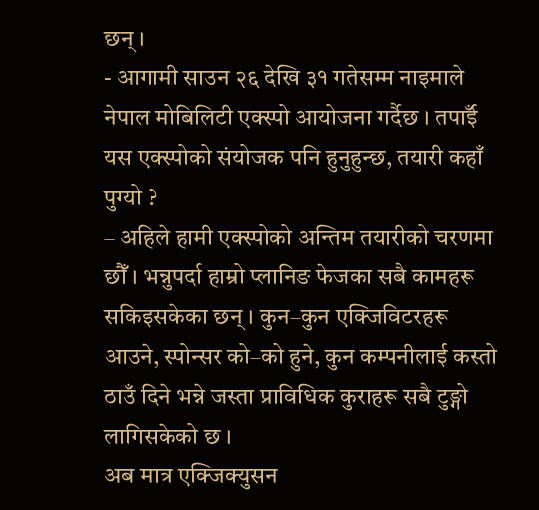छन् ।
- आगामी साउन २६ देखि ३१ गतेसम्म नाइमाले नेपाल मोबिलिटी एक्स्पो आयोजना गर्दैछ । तपाईँ यस एक्स्पोको संयोजक पनि हुनुहुन्छ, तयारी कहाँ पुग्यो ?
– अहिले हामी एक्स्पोको अन्तिम तयारीको चरणमा छौँ । भन्नुपर्दा हाम्रो प्लानिङ फेजका सबै कामहरू सकिइसकेका छन् । कुन–कुन एक्जिविटरहरू आउने, स्पोन्सर को–को हुने, कुन कम्पनीलाई कस्तो ठाउँ दिने भन्ने जस्ता प्राविधिक कुराहरू सबै टुङ्गो लागिसकेको छ ।
अब मात्र एक्जिक्युसन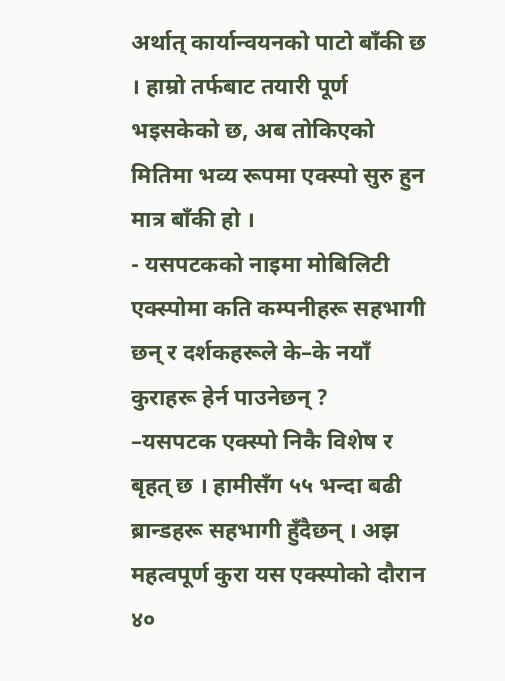अर्थात् कार्यान्वयनको पाटो बाँकी छ । हाम्रो तर्फबाट तयारी पूर्ण भइसकेको छ, अब तोकिएको मितिमा भव्य रूपमा एक्स्पो सुरु हुन मात्र बाँकी हो ।
- यसपटकको नाइमा मोबिलिटी एक्स्पोमा कति कम्पनीहरू सहभागी छन् र दर्शकहरूले के–के नयाँ कुराहरू हेर्न पाउनेछन् ?
–यसपटक एक्स्पो निकै विशेष र बृहत् छ । हामीसँग ५५ भन्दा बढी ब्रान्डहरू सहभागी हुँदैछन् । अझ महत्वपूर्ण कुरा यस एक्स्पोको दौरान ४०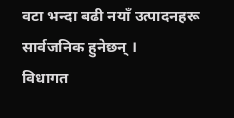वटा भन्दा बढी नयाँ उत्पादनहरू सार्वजनिक हुनेछन् ।
विधागत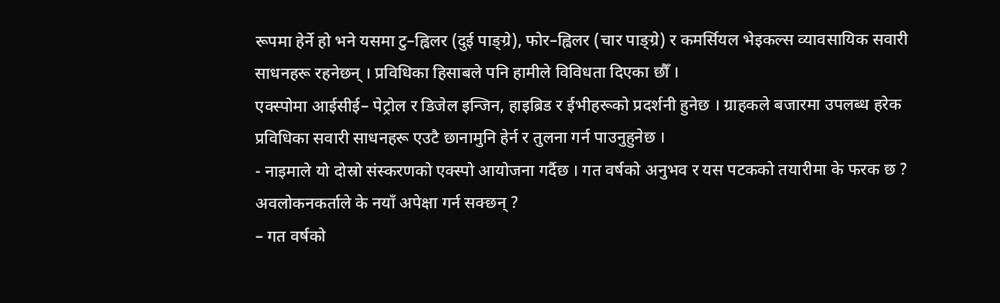रूपमा हेर्ने हो भने यसमा टु–ह्विलर (दुई पाङ्ग्रे), फोर–ह्विलर (चार पाङ्ग्रे) र कमर्सियल भेइकल्स व्यावसायिक सवारी साधनहरू रहनेछन् । प्रविधिका हिसाबले पनि हामीले विविधता दिएका छौँ ।
एक्स्पोमा आईसीई– पेट्रोल र डिजेल इन्जिन, हाइब्रिड र ईभीहरूको प्रदर्शनी हुनेछ । ग्राहकले बजारमा उपलब्ध हरेक प्रविधिका सवारी साधनहरू एउटै छानामुनि हेर्न र तुलना गर्न पाउनुहुनेछ ।
- नाइमाले यो दोस्रो संस्करणको एक्स्पो आयोजना गर्दैछ । गत वर्षको अनुभव र यस पटकको तयारीमा के फरक छ ? अवलोकनकर्ताले के नयाँ अपेक्षा गर्न सक्छन् ?
– गत वर्षको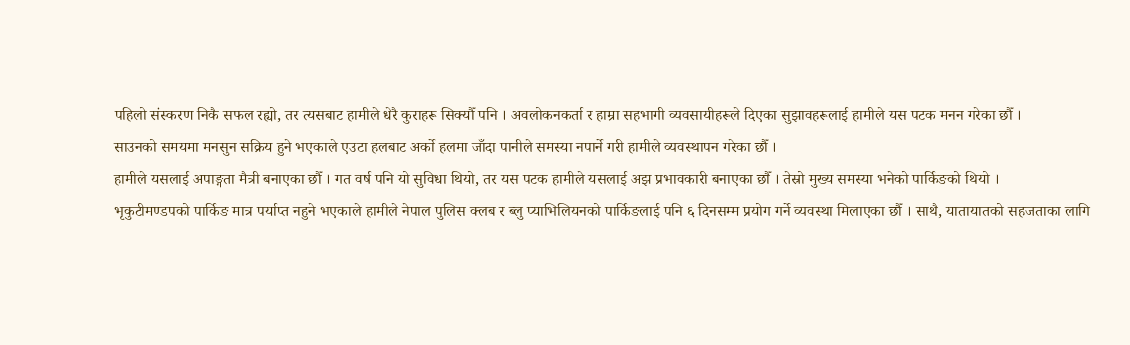पहिलो संस्करण निकै सफल रह्यो, तर त्यसबाट हामीले धेरै कुराहरू सिक्यौँ पनि । अवलोकनकर्ता र हाम्रा सहभागी व्यवसायीहरूले दिएका सुझावहरूलाई हामीले यस पटक मनन गरेका छौँ ।
साउनको समयमा मनसुन सक्रिय हुने भएकाले एउटा हलबाट अर्को हलमा जाँदा पानीले समस्या नपार्ने गरी हामीले व्यवस्थापन गरेका छौँ ।
हामीले यसलाई अपाङ्गता मैत्री बनाएका छौँ । गत वर्ष पनि यो सुविधा थियो, तर यस पटक हामीले यसलाई अझ प्रभावकारी बनाएका छौँ । तेस्रो मुख्य समस्या भनेको पार्किङको थियो ।
भृकुटीमण्डपको पार्किङ मात्र पर्याप्त नहुने भएकाले हामीले नेपाल पुलिस क्लब र ब्लु प्याभिलियनको पार्किङलाई पनि ६ दिनसम्म प्रयोग गर्ने व्यवस्था मिलाएका छौँ । साथै, यातायातको सहजताका लागि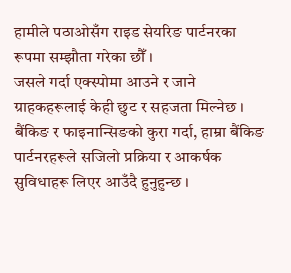हामीले पठाओसँग राइड सेयरिङ पार्टनरका रूपमा सम्झौता गरेका छौँ ।
जसले गर्दा एक्स्पोमा आउने र जाने ग्राहकहरूलाई केही छुट र सहजता मिल्नेछ । बैंकिङ र फाइनान्सिङको कुरा गर्दा, हाम्रा बैंकिङ पार्टनरहरूले सजिलो प्रक्रिया र आकर्षक सुविधाहरू लिएर आउँदै हुनुहुन्छ ।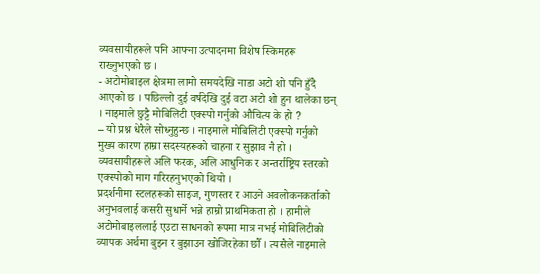व्यवसायीहरूले पनि आफ्ना उत्पादनमा विशेष स्किमहरू राख्नुभएको छ ।
- अटोमोबाइल क्षेत्रमा लामो समयदेखि नाडा अटो शो पनि हुँदै आएको छ । पछिल्लो दुई वर्षदेखि दुई वटा अटो शो हुन थालेका छन् । नाइमाले छुट्टै मोबिलिटी एक्स्पो गर्नुको औचित्य के हो ?
– यो प्रश्न धेरैले सोध्नुहुन्छ । नाइमाले मोबिलिटी एक्स्पो गर्नुको मुख्य कारण हाम्रा सदस्यहरूको चाहना र सुझाव नै हो । व्यवसायीहरूले अलि फरक, अलि आधुनिक र अन्तर्राष्ट्रिय स्तरको एक्स्पोको माग गरिरहनुभएको थियो ।
प्रदर्शनीमा स्टलहरूको साइज, गुणस्तर र आउने अवलोकनकर्ताको अनुभवलाई कसरी सुधार्ने भन्ने हाम्रो प्राथमिकता हो । हामीले अटोमोबाइललाई एउटा साधनको रूपमा मात्र नभई मोबिलिटीको व्यापक अर्थमा बुझ्न र बुझाउन खोजिरहेका छौँ । त्यसैले नाइमाले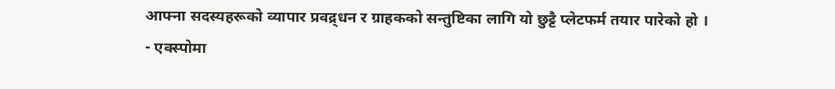आफ्ना सदस्यहरूको व्यापार प्रवद्र्धन र ग्राहकको सन्तुष्टिका लागि यो छुट्टै प्लेटफर्म तयार पारेको हो ।
- एक्स्पोमा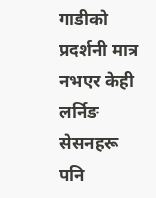गाडीको प्रदर्शनी मात्र नभएर केही लर्निङ सेसनहरू पनि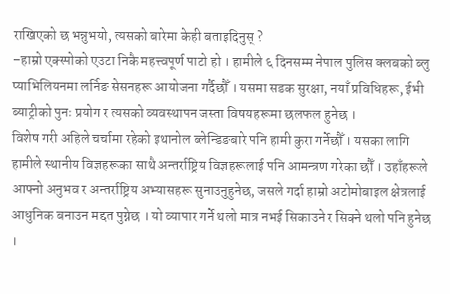राखिएको छ भन्नुभयो, त्यसको बारेमा केही बताइदिनुस् ?
–हाम्रो एक्स्पोको एउटा निकै महत्त्वपूर्ण पाटो हो । हामीले ६ दिनसम्म नेपाल पुलिस क्लबको ब्लु प्याभिलियनमा लर्निङ सेसनहरू आयोजना गर्दैछौँ । यसमा सडक सुरक्षा, नयाँ प्रविधिहरू, ईभी ब्याट्रीको पुनः प्रयोग र त्यसको व्यवस्थापन जस्ता विषयहरूमा छलफल हुनेछ ।
विशेष गरी अहिले चर्चामा रहेको इथानोल ब्लेन्डिङबारे पनि हामी कुरा गर्नेछौँ । यसका लागि हामीले स्थानीय विज्ञहरूका साथै अन्तर्राष्ट्रिय विज्ञहरूलाई पनि आमन्त्रण गरेका छौँ । उहाँहरूले आफ्नो अनुभव र अन्तर्राष्ट्रिय अभ्यासहरू सुनाउनुहुनेछ, जसले गर्दा हाम्रो अटोमोबाइल क्षेत्रलाई आधुनिक बनाउन मद्दत पुग्नेछ । यो व्यापार गर्ने थलो मात्र नभई सिकाउने र सिक्ने थलो पनि हुनेछ ।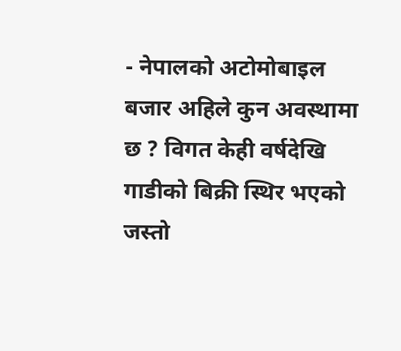- नेपालको अटोमोबाइल बजार अहिले कुन अवस्थामा छ ? विगत केही वर्षदेखि गाडीको बिक्री स्थिर भएको जस्तो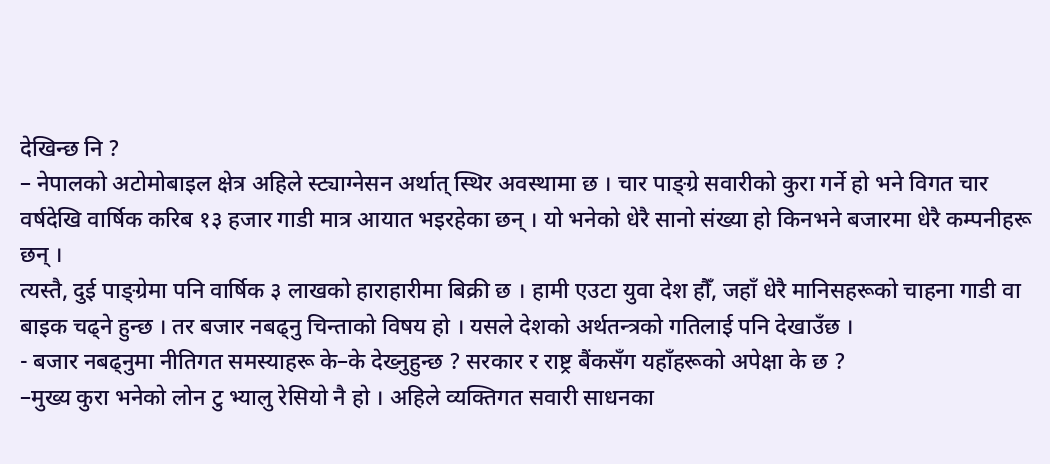देखिन्छ नि ?
– नेपालको अटोमोबाइल क्षेत्र अहिले स्ट्याग्नेसन अर्थात् स्थिर अवस्थामा छ । चार पाङ्ग्रे सवारीको कुरा गर्ने हो भने विगत चार वर्षदेखि वार्षिक करिब १३ हजार गाडी मात्र आयात भइरहेका छन् । यो भनेको धेरै सानो संख्या हो किनभने बजारमा धेरै कम्पनीहरू छन् ।
त्यस्तै, दुई पाङ्ग्रेमा पनि वार्षिक ३ लाखको हाराहारीमा बिक्री छ । हामी एउटा युवा देश हौँ, जहाँ धेरै मानिसहरूको चाहना गाडी वा बाइक चढ्ने हुन्छ । तर बजार नबढ्नु चिन्ताको विषय हो । यसले देशको अर्थतन्त्रको गतिलाई पनि देखाउँछ ।
- बजार नबढ्नुमा नीतिगत समस्याहरू के–के देख्नुहुन्छ ? सरकार र राष्ट्र बैंकसँग यहाँहरूको अपेक्षा के छ ?
–मुख्य कुरा भनेको लोन टु भ्यालु रेसियो नै हो । अहिले व्यक्तिगत सवारी साधनका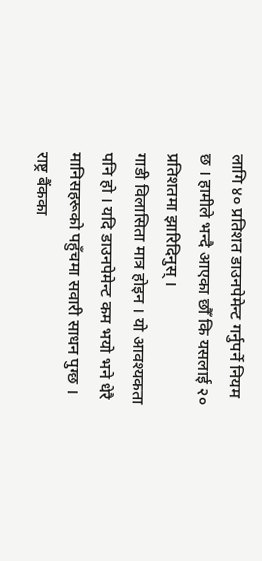लागि ४० प्रतिशत डाउनपेमेन्ट गर्नुपर्ने नियम छ । हामीले भन्दै आएका छौँ कि यसलाई २० प्रतिशतमा झारिदिनुस् ।
गाडी विलासिता मात्र होइन । यो आवश्यकता पनि हो । यदि डाउनपेमेन्ट कम भयो भने धेरै मानिसहरूको पहुँचमा सवारी साधन पुग्छ । राष्ट्र बैंकका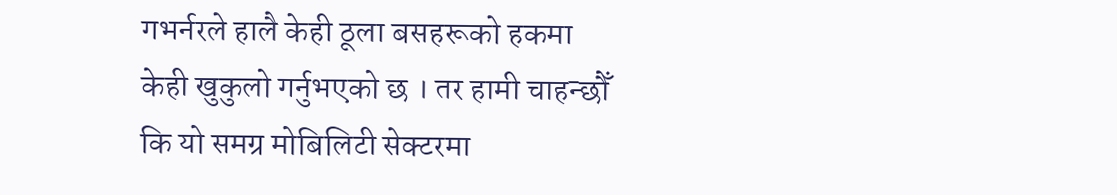गभर्नरले हालै केही ठूला बसहरूको हकमा केही खुकुलो गर्नुभएको छ । तर हामी चाहन्छौँ कि यो समग्र मोबिलिटी सेक्टरमा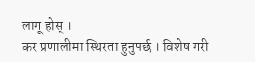लागू होस् ।
कर प्रणालीमा स्थिरता हुनुपर्छ । विशेष गरी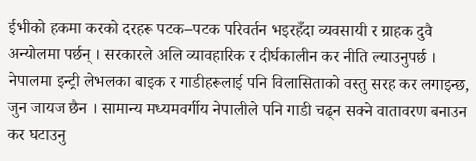ईभीको हकमा करको दरहरू पटक–पटक परिवर्तन भइरहँदा व्यवसायी र ग्राहक दुवै अन्योलमा पर्छन् । सरकारले अलि व्यावहारिक र दीर्घकालीन कर नीति ल्याउनुपर्छ ।
नेपालमा इन्ट्री लेभलका बाइक र गाडीहरूलाई पनि विलासिताको वस्तु सरह कर लगाइन्छ, जुन जायज छैन । सामान्य मध्यमवर्गीय नेपालीले पनि गाडी चढ्न सक्ने वातावरण बनाउन कर घटाउनु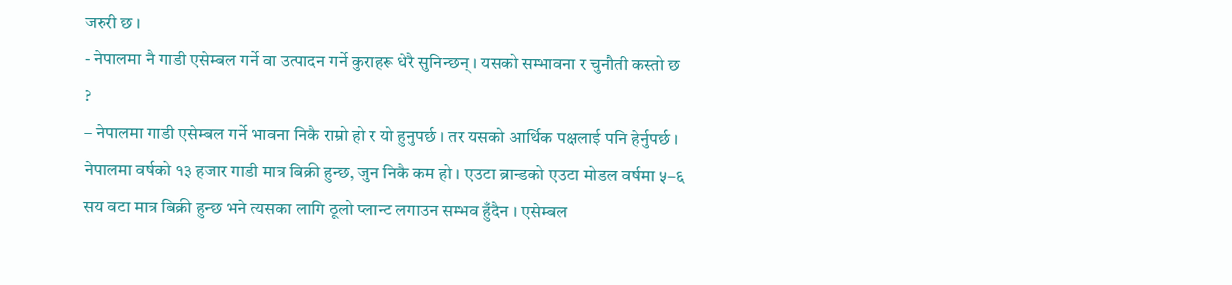जरुरी छ ।
- नेपालमा नै गाडी एसेम्बल गर्ने वा उत्पादन गर्ने कुराहरू धेरै सुनिन्छन् । यसको सम्भावना र चुनौती कस्तो छ ?
– नेपालमा गाडी एसेम्बल गर्ने भावना निकै राम्रो हो र यो हुनुपर्छ । तर यसको आर्थिक पक्षलाई पनि हेर्नुपर्छ । नेपालमा वर्षको १३ हजार गाडी मात्र बिक्री हुन्छ, जुन निकै कम हो । एउटा ब्रान्डको एउटा मोडल वर्षमा ५–६ सय वटा मात्र बिक्री हुन्छ भने त्यसका लागि ठूलो प्लान्ट लगाउन सम्भव हुँदैन । एसेम्बल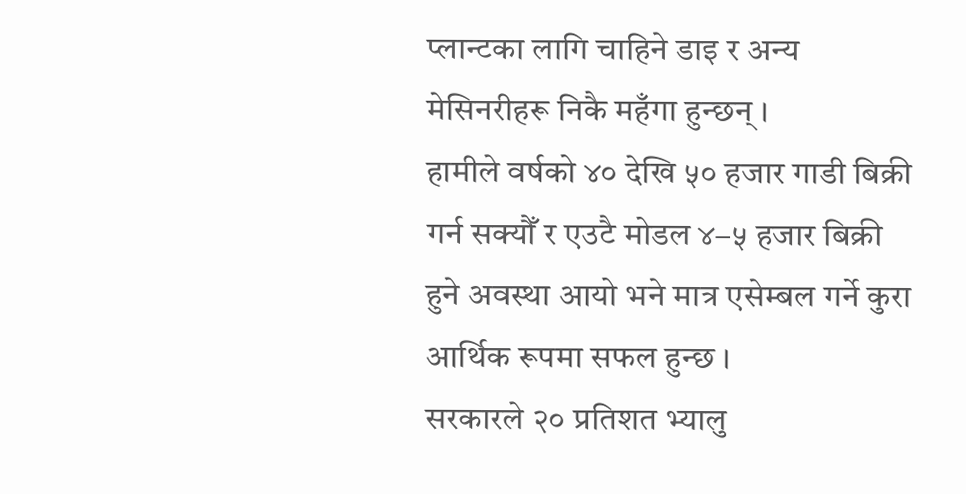प्लान्टका लागि चाहिने डाइ र अन्य मेसिनरीहरू निकै महँगा हुन्छन् ।
हामीले वर्षको ४० देखि ५० हजार गाडी बिक्री गर्न सक्यौँ र एउटै मोडल ४–५ हजार बिक्री हुने अवस्था आयो भने मात्र एसेम्बल गर्ने कुरा आर्थिक रूपमा सफल हुन्छ ।
सरकारले २० प्रतिशत भ्यालु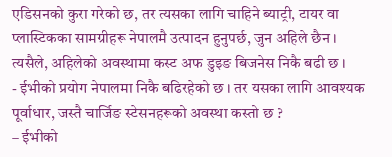एडिसनको कुरा गरेको छ, तर त्यसका लागि चाहिने ब्याट्री, टायर वा प्लास्टिकका सामग्रीहरू नेपालमै उत्पादन हुनुपर्छ, जुन अहिले छैन । त्यसैले, अहिलेको अवस्थामा कस्ट अफ डुइङ बिजनेस निकै बढी छ ।
- ईभीको प्रयोग नेपालमा निकै बढिरहेको छ । तर यसका लागि आवश्यक पूर्वाधार, जस्तै चार्जिङ स्टेसनहरूको अवस्था कस्तो छ ?
– ईभीको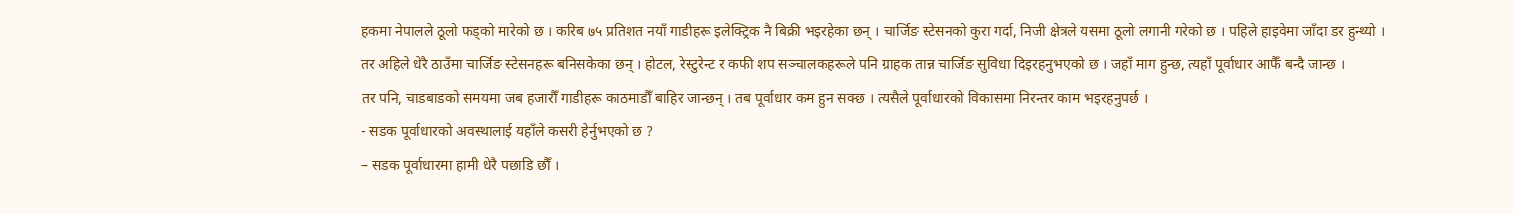हकमा नेपालले ठूलो फड्को मारेको छ । करिब ७५ प्रतिशत नयाँ गाडीहरू इलेक्ट्रिक नै बिक्री भइरहेका छन् । चार्जिङ स्टेसनको कुरा गर्दा, निजी क्षेत्रले यसमा ठूलो लगानी गरेको छ । पहिले हाइवेमा जाँदा डर हुन्थ्यो ।
तर अहिले धेरै ठाउँमा चार्जिङ स्टेसनहरू बनिसकेका छन् । होटल, रेस्टुरेन्ट र कफी शप सञ्चालकहरूले पनि ग्राहक तान्न चार्जिङ सुविधा दिइरहनुभएको छ । जहाँ माग हुन्छ, त्यहाँ पूर्वाधार आफैँ बन्दै जान्छ ।
तर पनि, चाडबाडको समयमा जब हजारौँ गाडीहरू काठमाडौँ बाहिर जान्छन् । तब पूर्वाधार कम हुन सक्छ । त्यसैले पूर्वाधारको विकासमा निरन्तर काम भइरहनुपर्छ ।
- सडक पूर्वाधारको अवस्थालाई यहाँले कसरी हेर्नुभएको छ ?
– सडक पूर्वाधारमा हामी धेरै पछाडि छौँ ।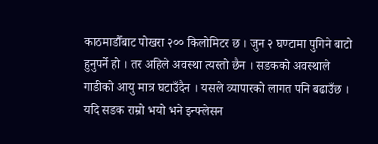काठमाडौँबाट पोखरा २०० किलोमिटर छ । जुन २ घण्टामा पुगिने बाटो हुनुपर्ने हो । तर अहिले अवस्था त्यस्तो छैन । सडकको अवस्थाले गाडीको आयु मात्र घटाउँदैन । यसले व्यापारको लागत पनि बढाउँछ । यदि सडक राम्रो भयो भने इन्फ्लेसन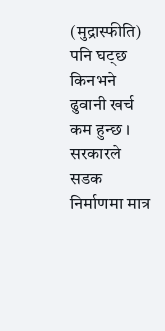(मुद्रास्फीति) पनि घट्छ किनभने ढुवानी खर्च कम हुन्छ ।
सरकारले सडक निर्माणमा मात्र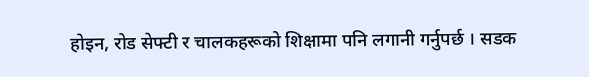होइन, रोड सेफ्टी र चालकहरूको शिक्षामा पनि लगानी गर्नुपर्छ । सडक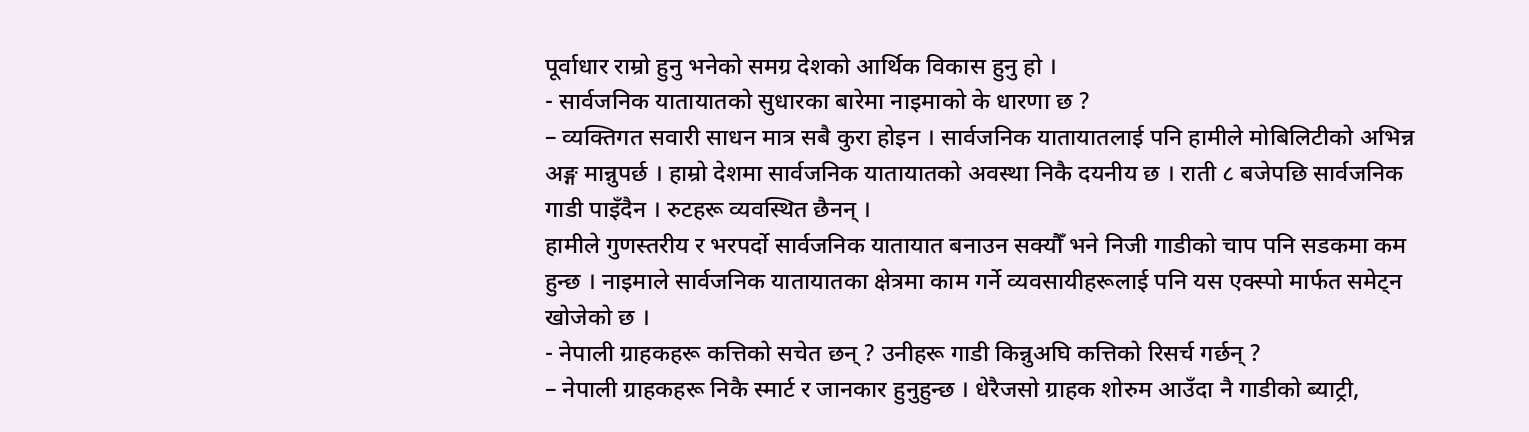पूर्वाधार राम्रो हुनु भनेको समग्र देशको आर्थिक विकास हुनु हो ।
- सार्वजनिक यातायातको सुधारका बारेमा नाइमाको के धारणा छ ?
– व्यक्तिगत सवारी साधन मात्र सबै कुरा होइन । सार्वजनिक यातायातलाई पनि हामीले मोबिलिटीको अभिन्न अङ्ग मान्नुपर्छ । हाम्रो देशमा सार्वजनिक यातायातको अवस्था निकै दयनीय छ । राती ८ बजेपछि सार्वजनिक गाडी पाइँदैन । रुटहरू व्यवस्थित छैनन् ।
हामीले गुणस्तरीय र भरपर्दो सार्वजनिक यातायात बनाउन सक्यौँ भने निजी गाडीको चाप पनि सडकमा कम हुन्छ । नाइमाले सार्वजनिक यातायातका क्षेत्रमा काम गर्ने व्यवसायीहरूलाई पनि यस एक्स्पो मार्फत समेट्न खोजेको छ ।
- नेपाली ग्राहकहरू कत्तिको सचेत छन् ? उनीहरू गाडी किन्नुअघि कत्तिको रिसर्च गर्छन् ?
– नेपाली ग्राहकहरू निकै स्मार्ट र जानकार हुनुहुन्छ । धेरैजसो ग्राहक शोरुम आउँदा नै गाडीको ब्याट्री,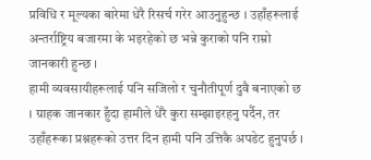प्रविधि र मूल्यका बारेमा धेरै रिसर्च गरेर आउनुहुन्छ । उहाँहरूलाई अन्तर्राष्ट्रिय बजारमा के भइरहेको छ भन्ने कुराको पनि राम्रो जानकारी हुन्छ ।
हामी व्यवसायीहरूलाई पनि सजिलो र चुनौतीपूर्ण दुवै बनाएको छ । ग्राहक जानकार हुँदा हामीले धेरै कुरा सम्झाइरहनु पर्दैन, तर उहाँहरूका प्रश्नहरूको उत्तर दिन हामी पनि उत्तिकै अपडेट हुनुपर्छ ।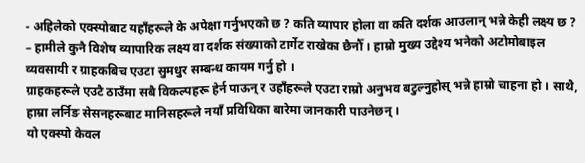- अहिलेको एक्स्पोबाट यहाँहरूले के अपेक्षा गर्नुभएको छ ? कति व्यापार होला वा कति दर्शक आउलान् भन्ने केही लक्ष्य छ ?
– हामीले कुनै विशेष व्यापारिक लक्ष्य वा दर्शक संख्याको टार्गेट राखेका छैनौँ । हाम्रो मुख्य उद्देश्य भनेको अटोमोबाइल व्यवसायी र ग्राहकबिच एउटा सुमधुर सम्बन्ध कायम गर्नु हो ।
ग्राहकहरूले एउटै ठाउँमा सबै विकल्पहरू हेर्न पाऊन् र उहाँहरूले एउटा राम्रो अनुभव बटुल्नुहोस् भन्ने हाम्रो चाहना हो । साथै, हाम्रा लर्निङ सेसनहरूबाट मानिसहरूले नयाँ प्रविधिका बारेमा जानकारी पाउनेछन् ।
यो एक्स्पो केवल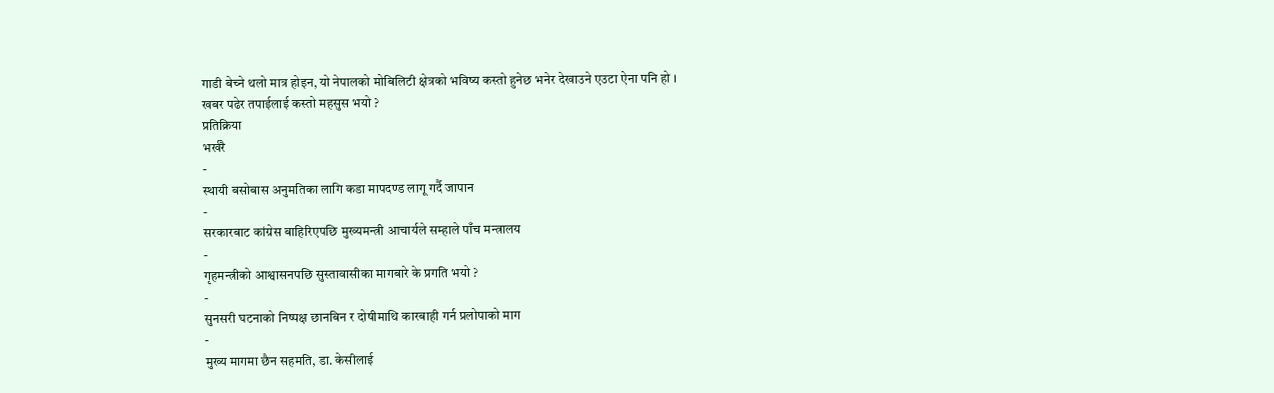गाडी बेच्ने थलो मात्र होइन, यो नेपालको मोबिलिटी क्षेत्रको भविष्य कस्तो हुनेछ भनेर देखाउने एउटा ऐना पनि हो ।
खबर पढेर तपाईलाई कस्तो महसुस भयो ?
प्रतिक्रिया
भर्खरै
-
स्थायी बसोबास अनुमतिका लागि कडा मापदण्ड लागू गर्दै जापान
-
सरकारबाट कांग्रेस बाहिरिएपछि मुख्यमन्त्री आचार्यले सम्हाले पाँच मन्त्रालय
-
गृहमन्त्रीको आश्वासनपछि सुस्तावासीका मागबारे के प्रगति भयो ?
-
सुनसरी घटनाको निष्पक्ष छानबिन र दोषीमाथि कारबाही गर्न प्रलोपाको माग
-
मुख्य मागमा छैन सहमति, डा. केसीलाई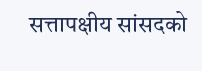सत्तापक्षीय सांसदको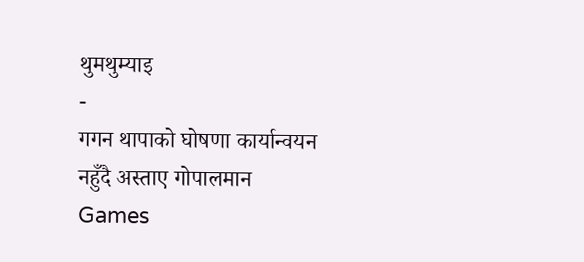थुमथुम्याइ
-
गगन थापाको घोषणा कार्यान्वयन नहुँदै अस्ताए गोपालमान
Games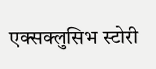एक्सक्लुसिभ स्टोरी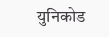युनिकोड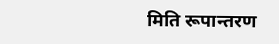मिति रूपान्तरण